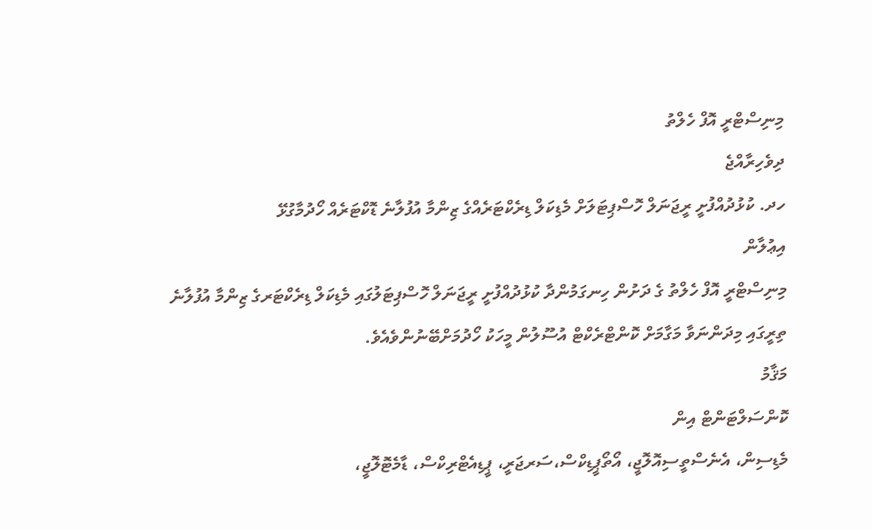މިނިސްޓްރީ އޮފް ހެލްތު
ދިވެހިރާއްޖެ
ހދ. ކުޅުދުއްފުށީ ރީޖަނަލް ހޮސްޕިޓަލަށް މެޑިކަލް ޑިރެކްޓަރެއްގެ ޒިންމާ އުފުލާނެ ޑޮކްޓަރެއް ހޯދުމާގުޅޭ
އިޢުލާން
މިނިސްޓްރީ އޮފް ހެލްތު ގެ ދަށުން ހިނގަމުންދާ ކުޅުދުއްފުށީ ރީޖަނަލް ހޮސްޕިޓަލުގައި މެޑިކަލް ޑިރެކްޓަރގެ ޒިންމާ އުފުލާނެ ތިރީގައި މިދަންނަވާ މަގާމަށް ކޮންޓްރެކްޓް އުސޫލުން މީހަކު ހޯދުމަށްބޭނުންވެއެވެ.
މަޤާމު
ކޮންސަލްޓަންޓް އިން
މެޑިސިން، އެނެސްތީސިއޮލޮޖީ، އޯތޯޕީޑިކްސް،ސަރޖަރީ، ޕީޑިއެޓްރިކްސް، ޑާމެޓޮލޮޖީ،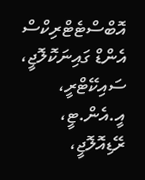އޮބްސްޓެޓްރިކްސް އެންޑް ގައިނަކޮލޮޖީ، ސައިކޭޓްރީ، އީ.އެން.ޓީ، ރޭޑިއޮލޮޖީ،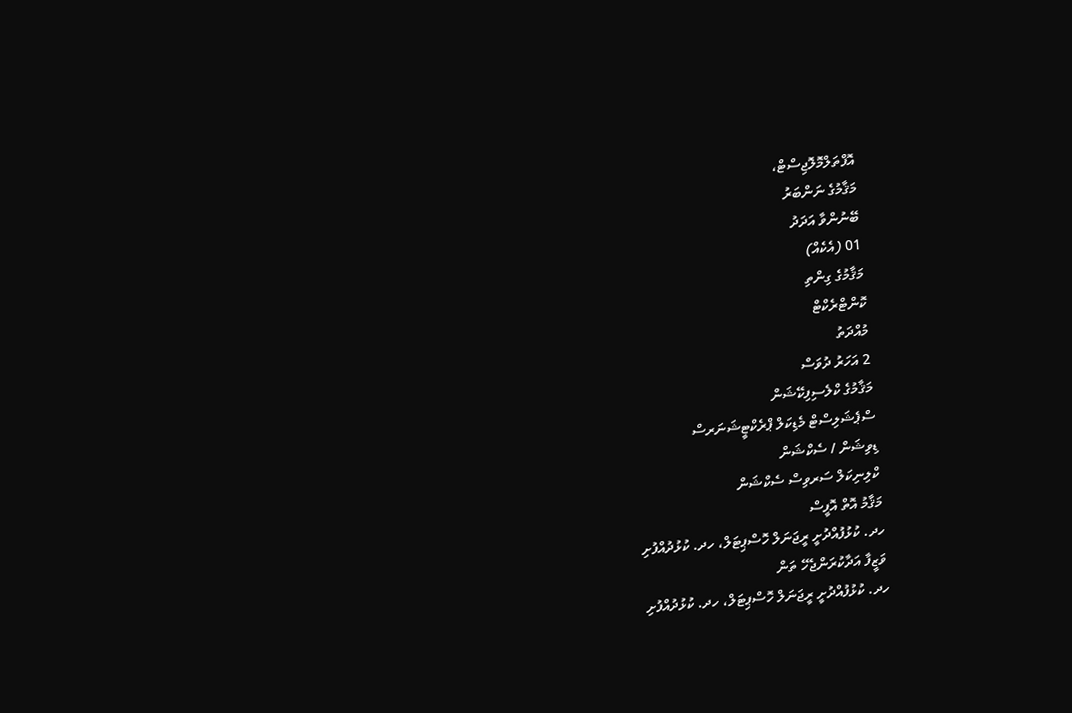އޮފްތަލްމޮލޮޖިސްޓް،
މަޤާމުގެ ނަންބަރު
ބޭނުންވާ އަދަދު
01 (އެކެއް)
މަޤާމުގެ ގިންތި
ކޮންޓްރެކްޓް
މުއްދަތު
2 އަހަރު ދުވަސް
މަޤާމުގެ ކްލެސިފިކޭޝަން
ސްޕެޝަލިސްޓް މެޑިކަލް ޕްރެކްޓީޝަނަރސް
ޑިވިޝަން / ސެކްޝަން
ކްލިނިކަލް ސަރވިސް ސެކްޝަން
މަޤާމު އޮތް އޮފީސް
ހދ. ކުޅުފުއްދުށީ ރީޖަނަލް ހޮސްޕިޓަލް، ހދ. ކުޅުދުއްފުށި
ވަޒީފާ އަދާކުރަންޖެހޭ ތަން
ހދ. ކުޅުފުއްދުށީ ރީޖަނަލް ހޮސްޕިޓަލް، ހދ. ކުޅުދުއްފުށި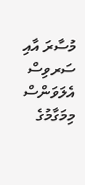މުސާރަ އާއި ސަރވިސް އެލަވަންސް
މިމަގާމުގެ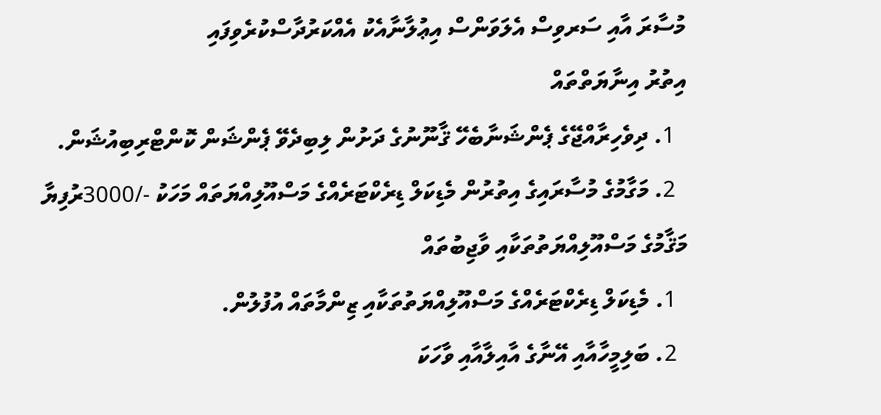މުސާރަ އާއި ސަރވިސް އެލަވަންސް އިޢުލާނާއެކު އެއްކަރުދާސްކުރެވިފައި
އިތުރު އިނާޔަތްތައް
  1. ދިވެހިރާއްޖޭގެ ޕެންޝަނާބެހޭ ޤާނޫނުގެ ދަށުން ލިބިދެވޭ ޕެންޝަން ކޮންޓްރިބިއުޝަން.
  2. މަގާމުގެ މުސާރައިގެ އިތުރުން މެޑިކަލް ޑިރެކްޓަރެއްގެ މަސްއޫލިއްޔަތައް މަހަކު -/3000ރުފިޔާ
މަޤާމުގެ މަސްއޫލިއްޔަތުތަކާއި ވާޖިބުތައް
  1. މެޑިކަލް ޑިރެކްޓަރެއްގެ މަސްއޫލިއްޔަތުތަކާއި ޒިންމާތައް އުފުލުން.
  2. ބަލިމީހާއާއި އޭނާގެ އާއިލާއާއި ވާހަކަ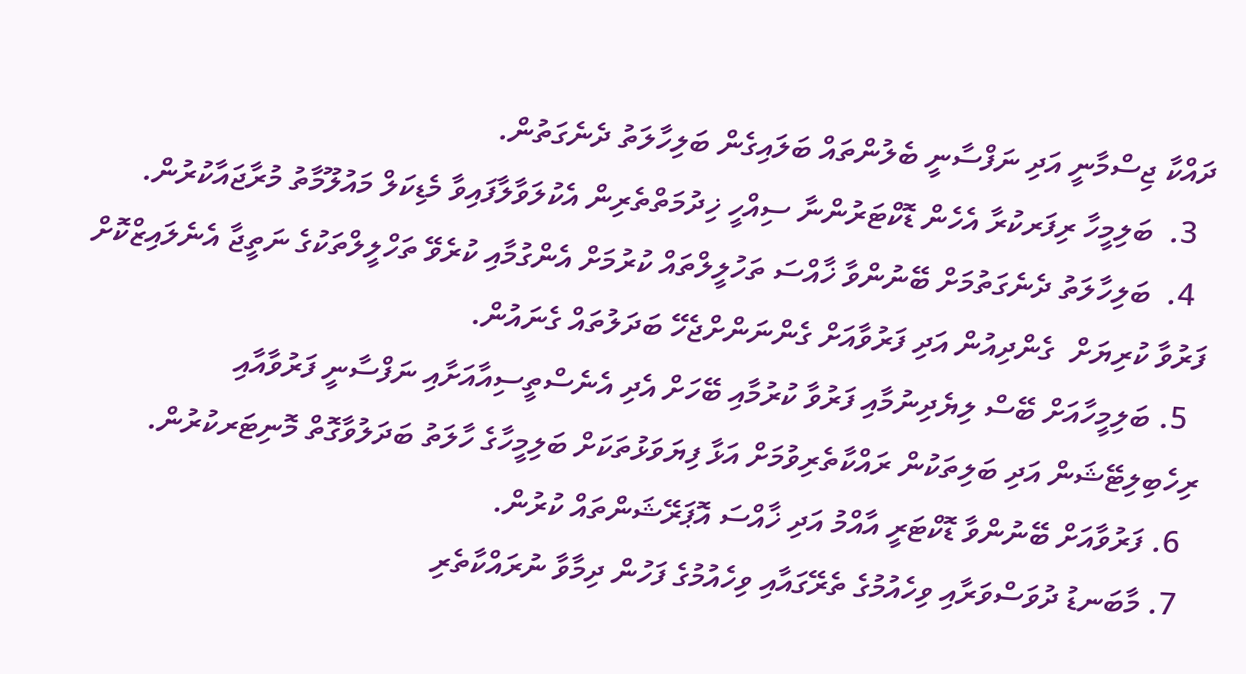ދައްކާ ޖިސްމާނީ އަދި ނަފްސާނީ ބެލުންތައް ބަލައިގެން ބަލިހާލަތު ދެނެގަތުން.
  3.  ބަލިމީހާ ރިފަރކުރާ އެހެން ޑޮކްޓަރުންނާ ސިއްހީ ޚިދުމަތްތެރިން އެކުލަވާލާފައިވާ މެޑިކަލް މައުލޫމާތު މުރާޖައާކުރުން.
  4.  ބަލިހާލަތު ދެނެގަތުމަށް ބޭނުންވާ ޚާއްސަ ތަހުލީލްތައް ކުރުމަށް އެންގުމާއި ކުރެވޭ ތަހްލީލްތަކުގެ ނަތީޖާ އެނެލައިޒްކޮށް ފަރުވާ ކުރިޔަށް  ގެންދިއުން އަދި ފަރުވާއަށް ގެންނަންށްޖެހޭ ބަދަލުތައް ގެނައުން.
  5. ބަލިމީހާއަށް ބޭސް ލިޔެދިނުމާއި ފަރުވާ ކުރުމާއި ބޭހަށް އެދި އެނެސްތީސިއާއަށާއި ނަފްސާނީ ފަރުވާއާއި  ރިހެބިލިޓޭޝަން އަދި ބަލިތަކުން ރައްކާތެރިވުމަށް އަޅާ ފިޔަވަޅުތަކަށް ބަލިމީހާގެ ހާލަތު ބަދަލުވާގޮތް މޮނިޓަރކުރުން.
  6. ފަރުވާއަށް ބޭނުންވާ ޑޮކްޓަރީ އާއްމު އަދި ޚާއްސަ އޮޕަރޭޝަންތައް ކުރުން.
  7. މާބަނޑު ދުވަސްވަރާއި ވިހެއުމުގެ ތެރޭގައާއި ވިހެއުމުގެ ފަހުން ދިމާވާ ނުރައްކާތެރި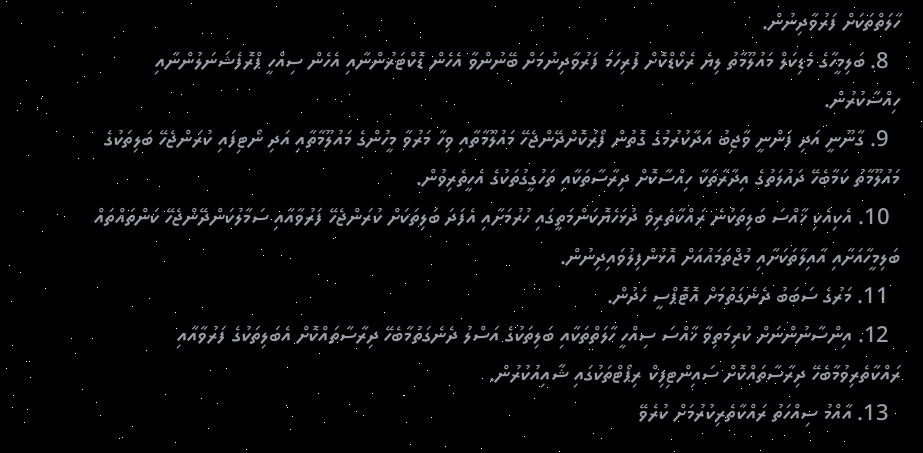ހާލަތްތަކަށް ފަރުވާދިނުން.
  8. ބަލިމީހާގެ މެޑިކަލް މައުލޫމާތު ލިޔެ ރެކޯޑްކޮށް ފުރިހަމަ ފަރުވާދިނުމަށް ބޭނުންވާ އެހެން ޑޮކްޓަރުންނާއި އެހެން ސިއްހީ ޕްރޮފެޝަނަލުންނާއި ހިއްސާކުރުން.
  9. ގާނޫނީ އަދި ފަންނީ ވާޖިބު އަދާކުރުމުގެ ގޮތުން ފޯރުކޮށްދޭންޖެހޭ މައުލޫމާތާއި ވިހާ މަރުވާ މީހުންގެ މައުލޫމާތާއި އަދި ނޯޓިފައި ކުރަންޖެހޭ ބަލިތަކުގެ މައުލޫމާތު ކަމާބެހޭ ދައުލަތުގެ އިދާރާތަކާ ހިއްސާކޮށް ދިރާސާތަކާއި ތަހުގީގުތަކުގެ އެހީތެރިވުން.
  10. އެކިއެކި ޚާއްސަ ބަލިތަކުނެ ރައްކާތެރިވެ ދުޅަހެޔޮކަންމަތީގައި ހުރުމަށާއި އެފަދަ ބަލިތަކަށް ކުރަންޖެހޭ ފަރުވާއާއި ސަމާލުކަންދޭންޖެހޭ ކަންތައްތައް ބަލިމީހާއަށާއި އާއިލާތަކަށާއި މުޖްތަމައުއަށް އޮޅުންފިލުވައިދިނުން.
  11. މަރުގެ ސަބަބު ދެނެގަތުމަށް އޮޓޮޕްސީ ހެދުން.
  12. އިންސާނުންނަށް ކުރިމަތިވާ ޚާއްސަ ސިއްހީ ހާލަތްތަކާއި ބަލިތަކުގެ އަސްލު ދެނެގަތުމާބެހޭ ދިރާސާތައްކޮށް އެބަލިތަކުގެ ފަރުވާއާއި ރައްކާތެރިވުމާބެހޭ ދިރާސާތައްކޮށް ސައިންޓިފިކް ރިޕޯޓްތަކުގައި ޝާއިއުކުރުން.
  13. އާއްމު ސިއްހަތު ރައްކާތެރިކުރުމަށް ކުރެވޭ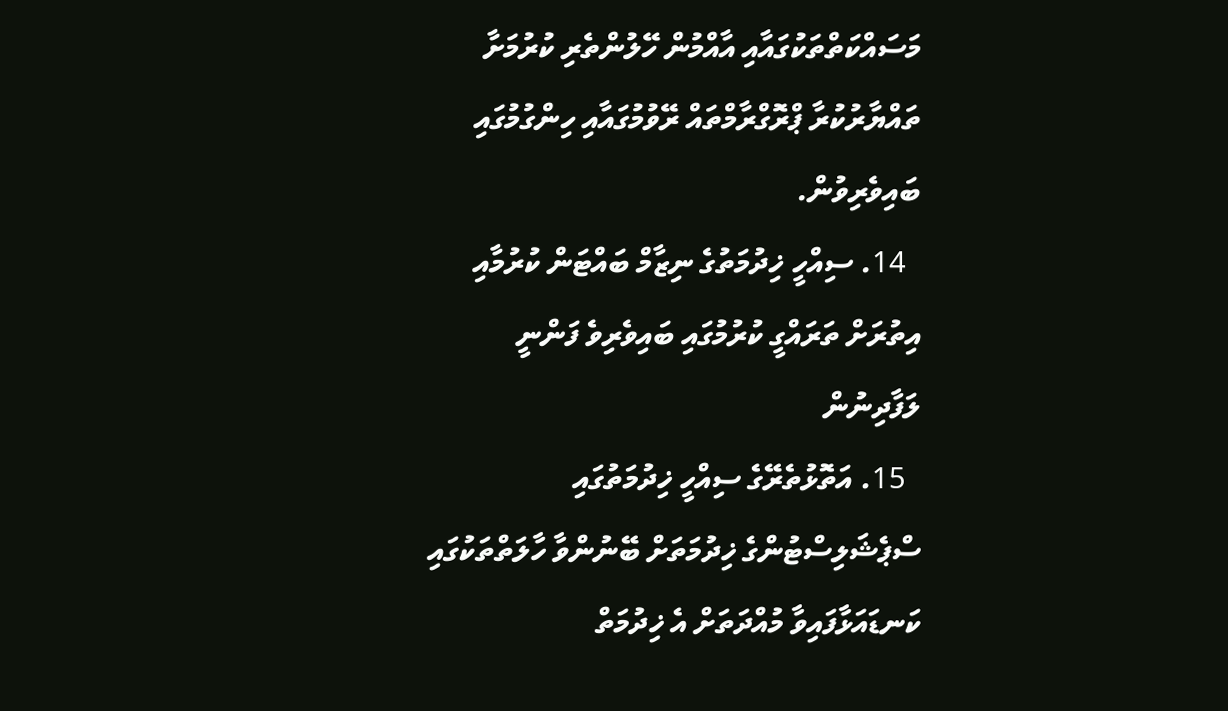މަސައްކަތްތަކުގައާއި އާއްމުން ހޭލުންތެރި ކުރުމަށާ ތައްޔާރުކުރާ ޕްރޮގްރާމްތައް ރޭވުމުގައާއި ހިންގުމުގައި ބައިވެރިވުން.
  14. ސިއްހީ ޚިދުމަތުގެ ނިޒާމް ބައްޓަން ކުރުމާއި އިތުރަށް ތަރައްގީ ކުރުމުގައި ބައިވެރިވެ ފަންނީ ލަފާދިނުން
  15. އަތޮޅުތެރޭގެ ސިއްހީ ޚިދުމަތުގައި ސްޕެޝަލިސްޓުންގެ ޚިދުމަތަށް ބޭނުންވާ ހާލަތްތަކުގައި ކަނޑައަޅާފައިވާ މުއްދަތަށް އެ ޚިދުމަތް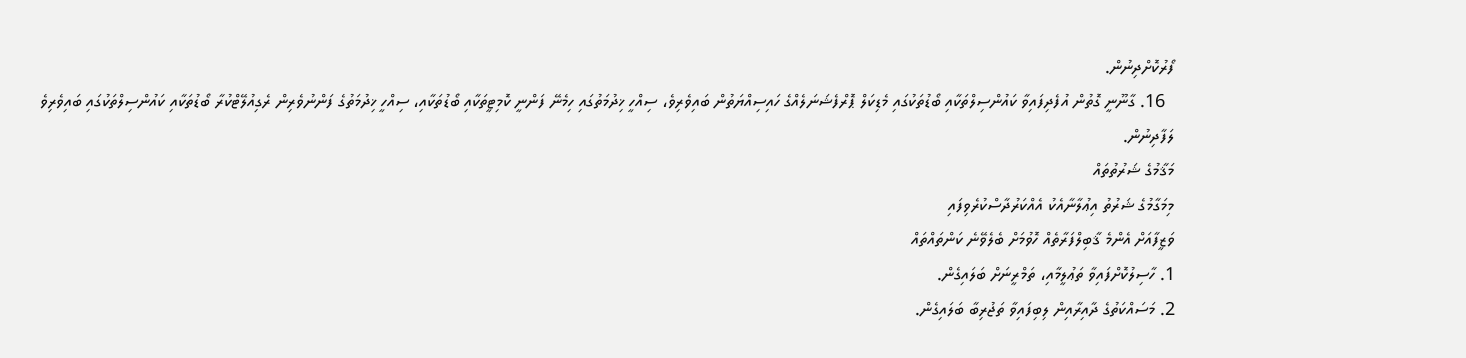ފޯރުކޮށްދިނުން.
  16. ގާނޫނީ ގޮތުން އުފެދިފައިވާ ކައުންސިލްތަކާއި ބޯޑުތަކުގައި މެޑިކަލް ޕޮރްފެޝަނަލެއްގެ ހައިސިއްޔަތުން ބައިވެރިވެ، ސިއްހީ ޚިދުމަތުގައި ހިމެނޭ ފަންނީ ކޮމިޓީތަކާއި ބޯޑުތަކާއި، ސިއްހީ ޚިދުމަތުގެ ފަންނުވެރިން ރެގިއުލޭޓްކުރާ ބޯޑުތަކާއި ކައުންސިލްތަކުގައި ބައިވެރިވެ ލަފާދިނުން.
މަޤާމުގެ ޝަރުތުތައް
މިމަގާމުގެ ޝަރުތު އިޢުލާނާއެކު އެއްކަރުދާސްކުރެވިފައި
ވަޒީފާއަށް އެންމެ ޤާބިލްފަރާތެއް ހޮވުމަށް ބެލެވޭނެ ކަންތައްތައް
1. ހާސިލުކޮށްފައިވާ ތަޢުލީމާއި، ތަމްރީނަށް ބަލައިގެން.
2. މަސައްކަތުގެ ދާއިރާއިން ލިބިފައިވާ ތަޖުރިބާ ބަލައިގެން.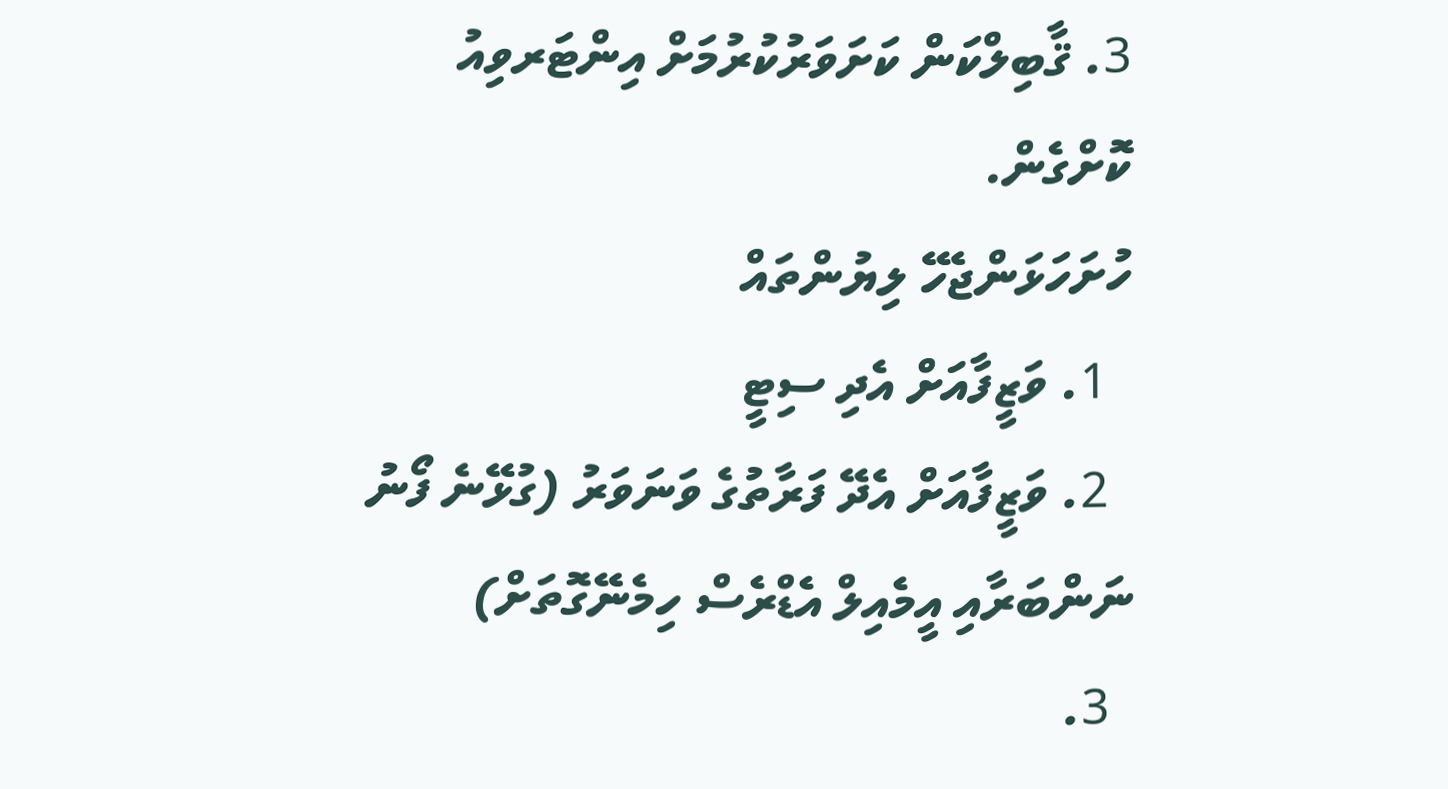3. ޤާބިލްކަން ކަށަވަރުކުރުމަށް އިންޓަރވިއު ކޮށްގެން.
ހުށަހަޅަންޖެހޭ ލިޔުންތައް
  1. ވަޒީފާއަށް އެދި ސިޓީ
  2. ވަޒީފާއަށް އެދޭ ފަރާތުގެ ވަނަވަރު (ގުޅޭނެ ފޯނު ނަންބަރާއި އީމެއިލް އެޑްރެސް ހިމެނޭގޮތަށް)
  3.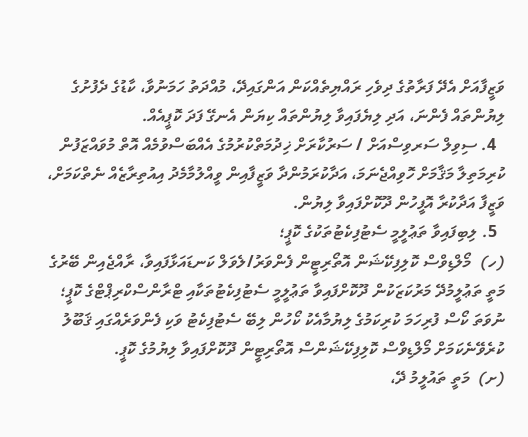ވަޒީފާއަށް އެދޭ ފަރާތުގެ ދިވެހި ރައްޔިތެއްކަން އަންގައިދޭ، މުއްދަތު ހަމަނުވާ، ކާޑުގެ ދެފުށުގެ ލިޔުންތައް ފެންނަ، އަދި ލިޔެފައިވާ ލިޔުންތައް ކިޔަން އެނގޭ ފަދަ ކޮޕީއެއް.
  4. ސިވިލް ސަރވިސްއަށް / ސަރުކާރަށް ޚިދުމަތްކުރުމުގެ އެއްބަސްވުމެއް އޮތް މުވައްޒަފުން ކުރިމަތިލާ މަޤާމަށް ހޮވިއްޖެނަމަ، އަދާކުރަމުންދާ ވަޒީފާއިން ވީއްލުމާމެދު އިއުތިރާޒެއް ނެތްކަމަށް، ވަޒީފާ އަދާކުރާ އޮފީހުން ދޫކޮށްފައިވާ ލިޔުން.
  5. ލިބިފައިވާ ތަޢުލީމީ ސެޓުފިކެޓުތަކުގެ ކޮޕީ؛
(ހ)  މޯލްޑިވްސް ކޮލިފިކޭޝަން އޮތޯރިޓީން ފެންވަރު/ލެވަލް ކަނޑައަޅާފައިވާ، ރާއްޖެއިން ބޭރުގެ މަތީ ތަޢުލީމުދޭ މަރުކަޒަކުން ދޫކޮށްފައިވާ ތަޢުލީމީ ސެޓުފިކެޓުތަކާއި ޓްރާންސްކްރިޕްޓްގެ ކޮޕީ؛  ނުވަތަ ކޯސް ފުރިހަމަ ކުރިކަމުގެ ލިޔުމާއެކު ކޯހުން ލިބޭ ސެޓުފިކެޓު ވަކި ފެންވަރެއްގައި ޤަބޫލު ކުރެވޭނެކަމަށް މޯލްޑިވްސް ކޮލިފިކޭޝަންސް އޮތޯރިޓީން ދޫކޮށްފައިވާ ލިޔުމުގެ ކޮޕީ.
(ށ)  މަތީ ތައުލީމު ދޭ،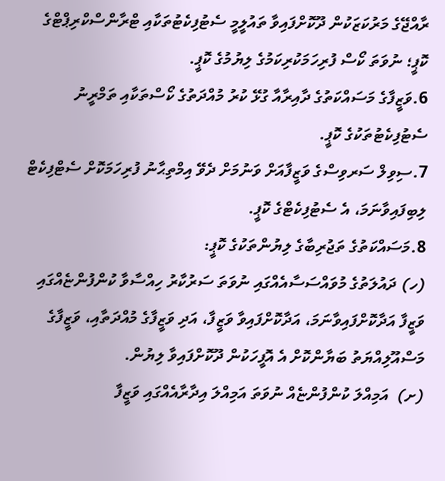ރާއްޖޭގެ މަރުކަޒަކުން ދޫކޮށްފައިވާ ތައުލީމީ ސެޓުފިކެޓުތަކާއި ޓްރާންސްކްރިޕްޓްގެ ކޮޕީ؛ ނުވަތަ ކޯސް ފުރިހަމަކުރިކަމުގެ ލިޔުމުގެ ކޮޕީ.
6.ވަޒީފާގެ މަސައްކަތުގެ ދާއިރާއާ ގުޅޭ ކުރު މުއްދަތުގެ ކޯސްތަކާއި ތަމްރީނު ސެޓުފިކެޓުތަކުގެ ކޮޕީ.
7.ސިވިލް ސަރވިސްގެ ވަޒީފާއަށް ވަނުމަށް ދެވޭ އިމްތިޙާނު ފުރިހަމަކޮށް ސެޓްފިކެޓް ލިބިފައިވާނަމަ، އެ ސެޓުފިކެޓްގެ ކޮޕީ.
8.މަސައްކަތުގެ ތަޖުރިބާގެ ލިޔުންތަކުގެ ކޮޕީ:
(ހ) ދައުލަތުގެ މުވައްސަސާއެއްގައި ނުވަތަ ސަރުކާރު ހިއްސާވާ ކުންފުންޏެއްގައި ވަޒީފާ އަދާކޮށްފައިވާނަމަ، އަދާކޮށްފައިވާ ވަޒީފާ، އަދި ވަޒީފާގެ މުއްދަތާއި، ވަޒީފާގެ މަސްއޫލިއްޔަތު ބަޔާންކޮށް އެ އޮފީހަކުން ދޫކޮށްފައިވާ ލިޔުން.
(ށ)  އަމިއްލަ ކުންފުންޏެއް ނުވަތަ އަމިއްލަ އިދާރާއެއްގައި ވަޒީފާ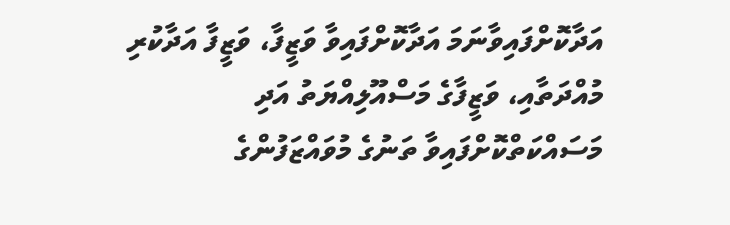އަދާކޮށްފައިވާނަމަ އަދާކޮށްފައިވާ ވަޒީފާ، ވަޒީފާ އަދާކުރި މުއްދަތާއި، ވަޒީފާގެ މަސްއޫލިއްޔަތު އަދި މަސައްކަތްކޮށްފައިވާ ތަނުގެ މުވައްޒަފުންގެ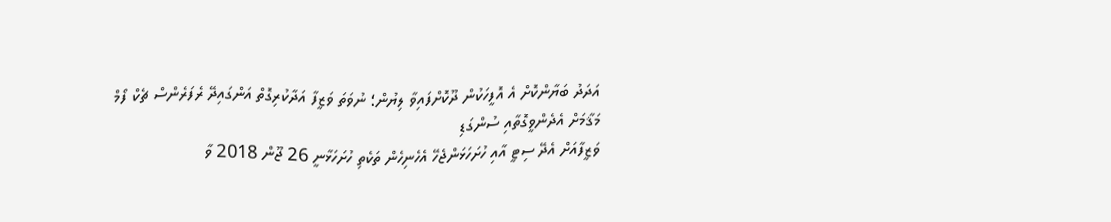އަދަދު ބަޔާންކޮށް އެ އޮފީހަކުން ދޫކޮށްފައިވާ ލިޔުން؛ ނުވަތަ ވަޒީފާ އަދާކުރިގޮތް އަންގައިދޭ ރެފަރެންސް ޗެކް ފޯމް
މަޤާމަށް އެދެންވީގޮތާއި ސުންގަޑި
ވަޒީފާއަށް އެދޭ ސިޓީ އާއި ހުށަހަޅަންޖެހޭ އެހެނިހެން ތަކެތި ހުށަހަޅާނީ 26 ޖޫން 2018 ވާ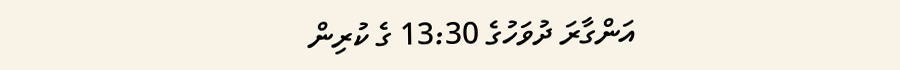އަންގާރަ ދުވަހުގެ 13:30 ގެ ކުރިން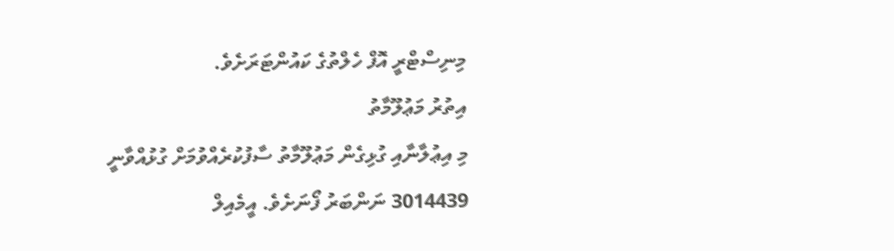މިނިސްޓްރީ އޮފް ހެލްތުގެ ކައުންޓަރަށެވެ.
އިތުރު މަޢުލޫމާތު
މި އިޢުލާނާއި ގުޅިގެން މަޢުލޫމާތު ސާފުކުރެއްވުމަށް ގުޅުއްވާނީ 3014439 ނަންބަރު ފޯނަށެވެ. އީމެއިލް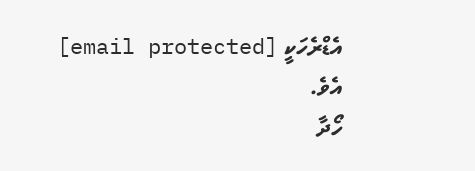އެޑްރެހަކީ [email protected] އެވެ.
ހޯދާ